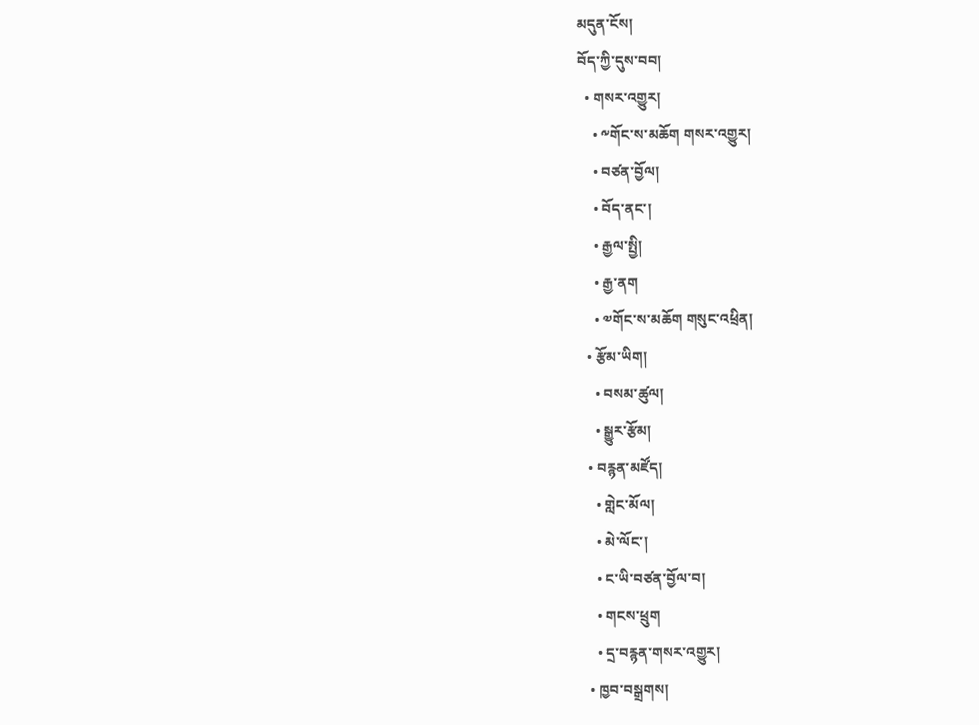མདུན་ངོས།
བོད་ཀྱི་དུས་བབ།
  • གསར་འགྱུར།
    • ༸གོང་ས་མཆོག གསར་འགྱུར།
    • བཙན་བྱོལ།
    • བོད་ནང་།
    • རྒྱལ་སྤྱི།
    • རྒྱ་ནག
    • ༧གོང་ས་མཆོག གསུང་འཕྲིན།
  • རྩོམ་ཡིག།
    • བསམ་ཚུལ།
    • སྒྱུར་རྩོམ།
  • བརྙན་མཛོད།
    • གླེང་མོལ།
    • མེ་ལོང་།
    • ང་ཡི་བཙན་བྱོལ་བ།
    • གངས་ཕྲུག
    • དྲ་བརྙན་གསར་འགྱུར།
  • ཁྱབ་བསྒྲགས།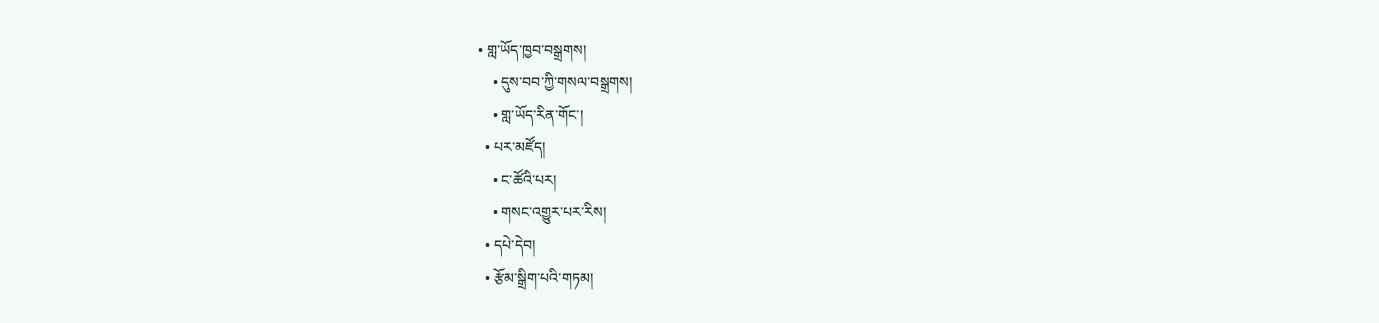• གླ་ཡོད་ཁྱབ་བསྒྲགས།
    • དུས་བབ་ཀྱི་གསལ་བསྒྲགས།
    • གླ་ཡོད་རིན་གོང་།
  • པར་མཛོད།
    • ང་ཚོའི་པར།
    • གསང་འགྱུར་པར་རིས།
  • དཔེ་དེབ།
  • རྩོམ་སྒྲིག་པའི་གཏམ།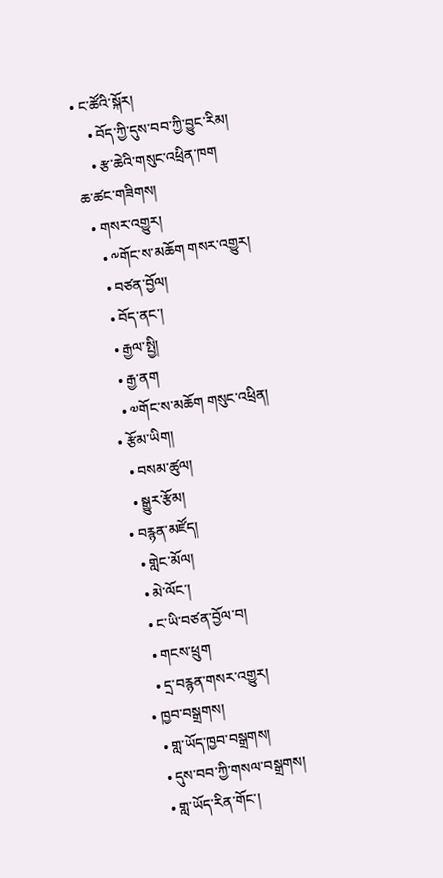• ང་ཚོའི་སྐོར།
    • བོད་ཀྱི་དུས་བབ་ཀྱི་བྱུང་རིམ།
    • རྩ་ཆེའི་གསུང་འཕྲིན་ཁག
ཆ་ཚང་གཟིགས།
  • གསར་འགྱུར།
    • ༸གོང་ས་མཆོག གསར་འགྱུར།
    • བཙན་བྱོལ།
    • བོད་ནང་།
    • རྒྱལ་སྤྱི།
    • རྒྱ་ནག
    • ༧གོང་ས་མཆོག གསུང་འཕྲིན།
  • རྩོམ་ཡིག།
    • བསམ་ཚུལ།
    • སྒྱུར་རྩོམ།
  • བརྙན་མཛོད།
    • གླེང་མོལ།
    • མེ་ལོང་།
    • ང་ཡི་བཙན་བྱོལ་བ།
    • གངས་ཕྲུག
    • དྲ་བརྙན་གསར་འགྱུར།
  • ཁྱབ་བསྒྲགས།
    • གླ་ཡོད་ཁྱབ་བསྒྲགས།
    • དུས་བབ་ཀྱི་གསལ་བསྒྲགས།
    • གླ་ཡོད་རིན་གོང་།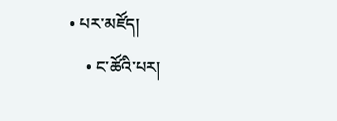• པར་མཛོད།
    • ང་ཚོའི་པར།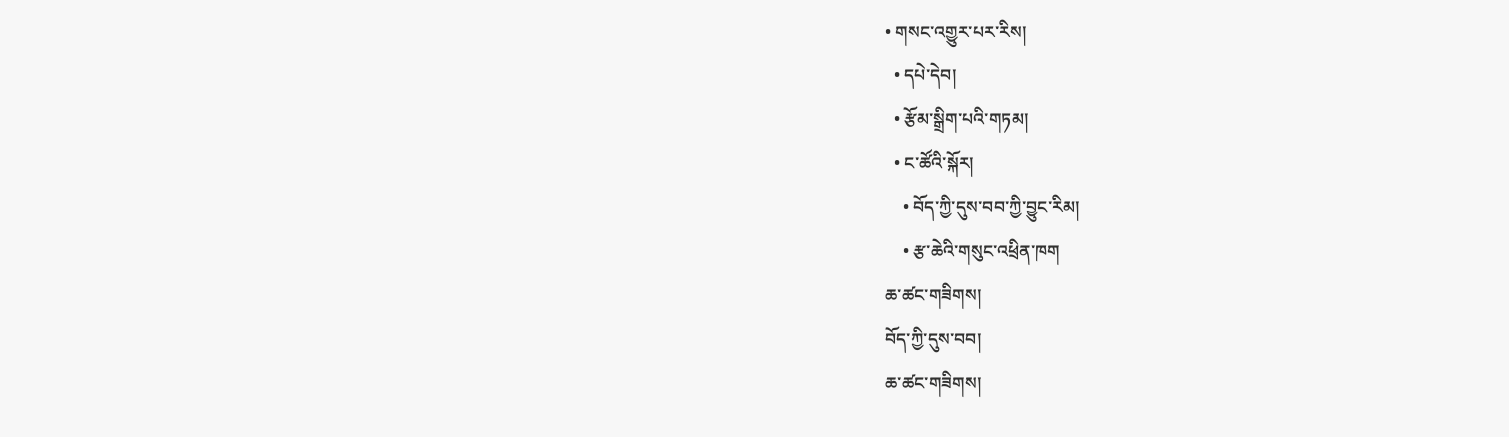• གསང་འགྱུར་པར་རིས།
  • དཔེ་དེབ།
  • རྩོམ་སྒྲིག་པའི་གཏམ།
  • ང་ཚོའི་སྐོར།
    • བོད་ཀྱི་དུས་བབ་ཀྱི་བྱུང་རིམ།
    • རྩ་ཆེའི་གསུང་འཕྲིན་ཁག
ཆ་ཚང་གཟིགས།
བོད་ཀྱི་དུས་བབ།
ཆ་ཚང་གཟིགས།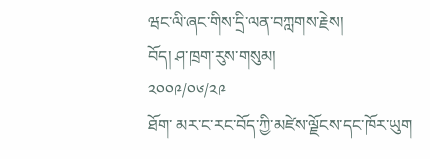ཝང་ལི་ཞང་གིས་དྲི་ལན་བཀླགས་རྗེས།
བོད། ཤ་ཁྲག་རུས་གསུམ།
༢༠༠༩/༠༦/༢༩
ཐོག་ མར་ང་རང་བོད་ཀྱི་མཛེས་ལྗོངས་དང་ཁོར་ཡུག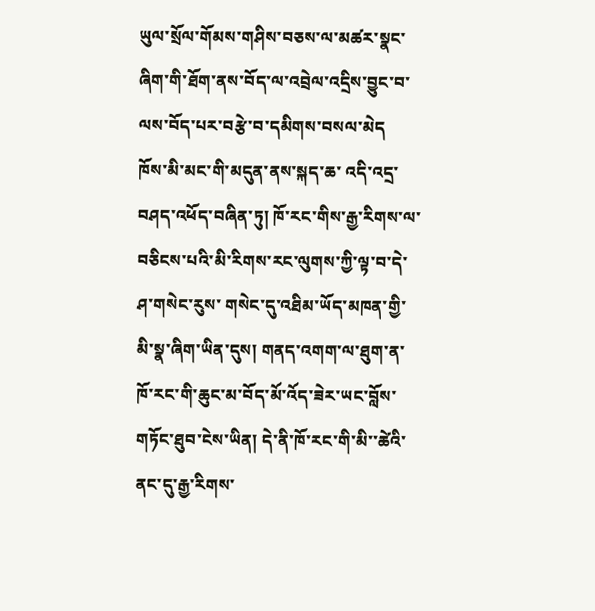ཡུལ་སྲོལ་གོམས་གཤིས་བཅས་ལ་མཚར་སྣང་ཞིག་གི་ཐོག་ནས་བོད་ལ་འབྲེལ་འདྲིས་བྱུང་བ་ ལས་བོད་པར་བརྩེ་བ་དམིགས་བསལ་མེད
ཁོས་མི་མང་གི་མདུན་ནས་སྐད་ཆ་ འདི་འདྲ་བཤད་འཕོད་བཞིན་ཏུ། ཁོ་རང་གིས་རྒྱ་རིགས་ལ་བཅིངས་པའི་མི་རིགས་རང་ལུགས་ཀྱི་ལྟ་བ་དེ་ཤ་གསེང་རུས་ གསེང་དུ་འཐིམ་ཡོད་མཁན་གྱི་མི་སྣ་ཞིག་ཡིན་དུས། གནད་འགག་ལ་ཐུག་ན་ཁོ་རང་གི་ཆུང་མ་བོད་མོ་འོད་ཟེར་ཡང་བློས་གཏོང་ཐུབ་ངེས་ཡིན། དེ་ནི་ཁོ་རང་གི་མི་་ཚེའི་ནང་དུ་རྒྱ་རིགས་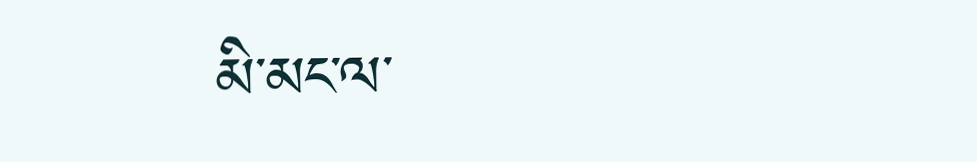མི་མང་ལ་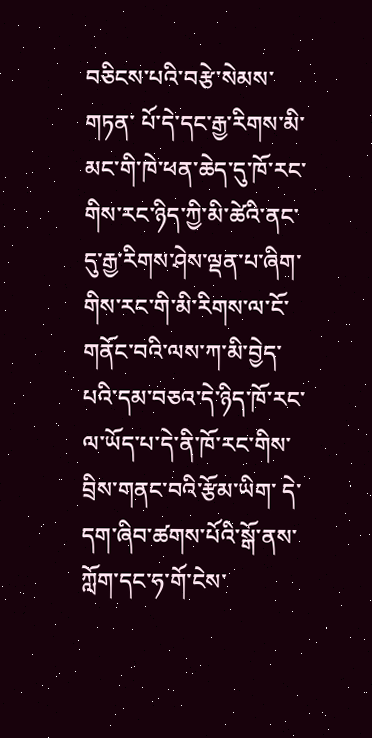བཅིངས་པའི་བརྩེ་སེམས་གཏན་ པོ་དེ་དང་རྒྱ་རིགས་མི་མང་གི་ཁེ་ཕན་ཆེད་དུ་ཁོ་རང་གིས་རང་ཉིད་ཀྱི་མི་ཚེའི་ནང་ དུ་རྒྱ་རིགས་ཤེས་ལྡན་པ་ཞིག་གིས་རང་གི་མི་རིགས་ལ་ངོ་གནོང་བའི་ལས་ཀ་མི་བྱེད་ པའི་དམ་བཅའ་དེ་ཉིད་ཁོ་རང་ལ་ཡོད་པ་དེ་ནི་ཁོ་རང་གིས་བྲིས་གནང་བའི་རྩོམ་ཡིག་ དེ་དག་ཞིབ་ཚགས་པོའི་སྒོ་ནས་ཀློག་དང་ཧ་གོ་ངེས་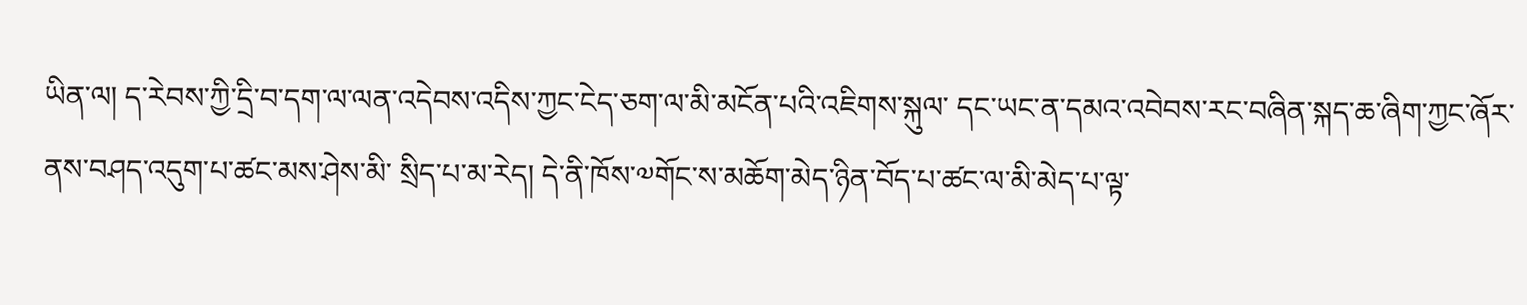ཡིན་ལ། ད་རེབས་ཀྱི་དྲི་བ་དག་ལ་ལན་འདེབས་འདིས་ཀྱང་ངེད་ཅག་ལ་མི་མངོན་པའི་འཇིགས་སྐུལ་ དང་ཡང་ན་དམའ་འབེབས་རང་བཞིན་སྐད་ཆ་ཞིག་ཀྱང་ཞོར་ནས་བཤད་འདུག་པ་ཚང་མས་ཤེས་མི་ སྲིད་པ་མ་རེད། དེ་ནི་ཁོས་༧གོང་ས་མཆོག་མེད་ཉིན་བོད་པ་ཚང་ལ་མི་མེད་པ་ལྟ་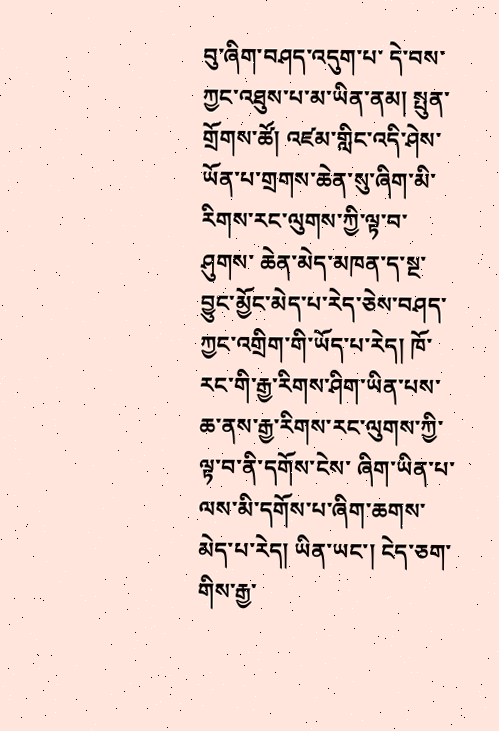བུ་ཞིག་བཤད་འདུག་པ་ དེ་བས་ཀྱང་འཐུས་པ་མ་ཡིན་ནམ། སྤུན་གྲོགས་ཚོ། འཛམ་གླིང་འདི་ཤེས་ཡོན་པ་གྲགས་ཆེན་སུ་ཞིག་མི་རིགས་རང་ལུགས་ཀྱི་ལྟ་བ་ཤུགས་ ཆེན་མེད་མཁན་ད་སྔ་བྱུང་མྱོང་མེད་པ་རེད་ཅེས་བཤད་ཀྱང་འགྲིག་གི་ཡོད་པ་རེད། ཁོ་རང་གི་རྒྱ་རིགས་ཤིག་ཡིན་པས་ཆ་ནས་རྒྱ་རིགས་རང་ལུགས་ཀྱི་ལྟ་བ་ནི་དགོས་ངེས་ ཞིག་ཡིན་པ་ལས་མི་དགོས་པ་ཞིག་ཆགས་མེད་པ་རེད། ཡིན་ཡང་། ངེད་ཅག་གིས་རྒྱ་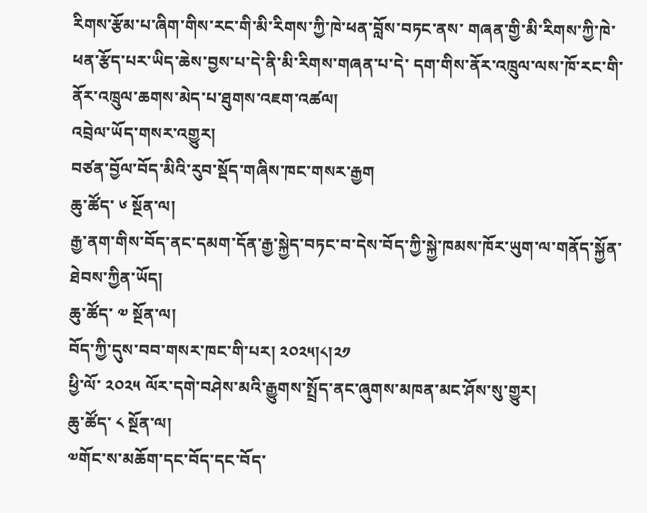རིགས་རྩོམ་པ་ཞིག་གིས་རང་གི་མི་རིགས་ཀྱི་ཁེ་ཕན་བློས་བཏང་ནས་ གཞན་གྱི་མི་རིགས་ཀྱི་ཁེ་ཕན་རྩོད་པར་ཡིད་ཆེས་བྱས་པ་དེ་ནི་མི་རིགས་གཞན་པ་དེ་ དག་གིས་ནོར་འཁྲུལ་ལས་ཁོ་རང་གི་ནོར་འཁྲུལ་ཆགས་མེད་པ་ཐུགས་འཇག་འཚལ།
འབྲེལ་ཡོད་གསར་འགྱུར།
བཙན་བྱོལ་བོད་མིའི་རུབ་སྡོད་གཞིས་ཁང་གསར་རྒྱག
ཆུ་ཚོད་ ༦ སྔོན་ལ།
རྒྱ་ནག་གིས་བོད་ནང་དམག་དོན་རྒྱ་སྐྱེད་བཏང་བ་དེས་བོད་ཀྱི་སྐྱེ་ཁམས་ཁོར་ཡུག་ལ་གནོད་སྐྱོན་ཐེབས་ཀྱིན་ཡོད།
ཆུ་ཚོད་ ༧ སྔོན་ལ།
བོད་ཀྱི་དུས་བབ་གསར་ཁང་གི་པར། ༢༠༢༥།༨།༢༡
ཕྱི་ལོ་ ༢༠༢༥ ལོར་དགེ་བཤེས་མའི་རྒྱུགས་སྤྲོད་ནང་ཞུགས་མཁན་མང་ཤོས་སུ་གྱུར།
ཆུ་ཚོད་ ༨ སྔོན་ལ།
༧གོང་ས་མཆོག་དང་བོད་དང་བོད་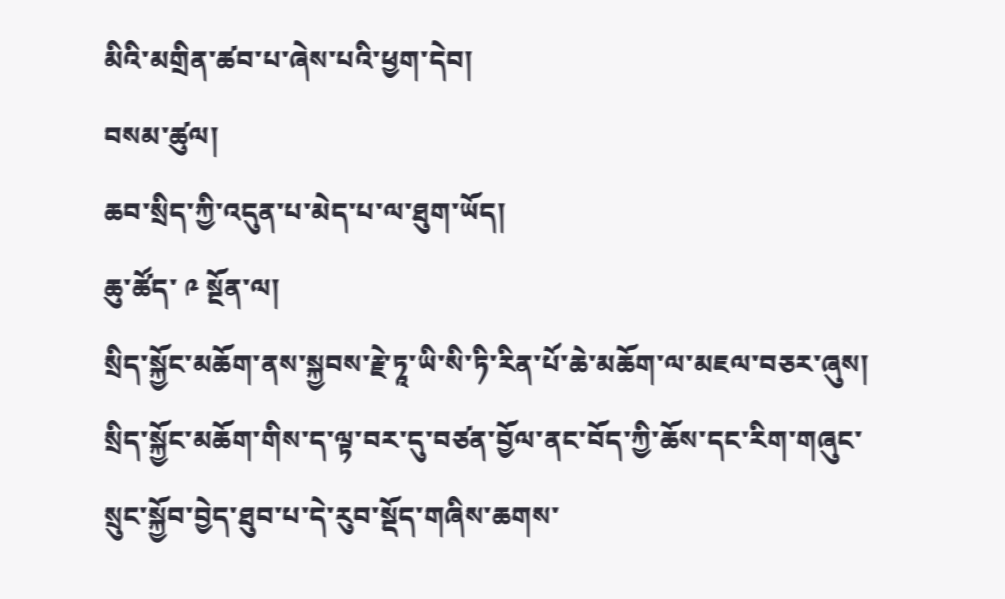མིའི་མགྲིན་ཚབ་པ་ཞེས་པའི་ཕྱག་དེབ།
བསམ་ཚུལ།
ཆབ་སྲིད་ཀྱི་འདུན་པ་མེད་པ་ལ་ཐུག་ཡོད།
ཆུ་ཚོད་ ༩ སྔོན་ལ།
སྲིད་སྐྱོང་མཆོག་ནས་སྐྱབས་རྗེ་ཏཱ་ཡི་སི་ཏི་རིན་པོ་ཆེ་མཆོག་ལ་མཇལ་བཅར་ཞུས།
སྲིད་སྐྱོང་མཆོག་གིས་ད་ལྟ་བར་དུ་བཙན་བྱོལ་ནང་བོད་ཀྱི་ཆོས་དང་རིག་གཞུང་སྲུང་སྐྱོབ་བྱེད་ཐུབ་པ་དེ་རུབ་སྡོད་གཞིས་ཆགས་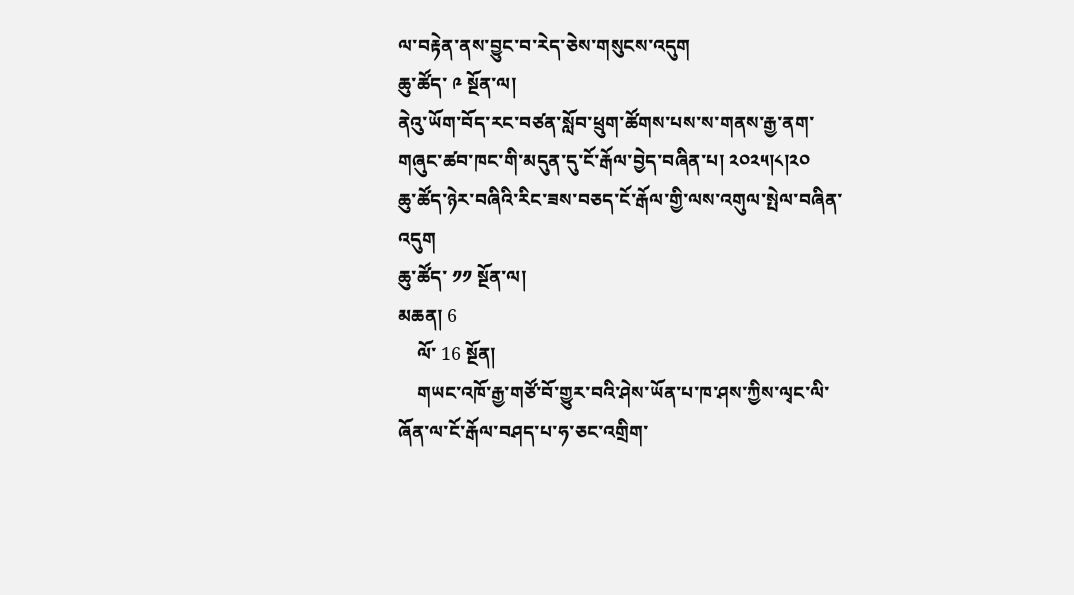ལ་བརྟེན་ནས་བྱུང་བ་རེད་ཅེས་གསུངས་འདུག
ཆུ་ཚོད་ ༩ སྔོན་ལ།
ནེའུ་ཡོག་བོད་རང་བཙན་སློབ་ཕྲུག་ཚོགས་པས་ས་གནས་རྒྱ་ནག་གཞུང་ཚབ་ཁང་གི་མདུན་དུ་ངོ་རྒོལ་བྱེད་བཞིན་པ། ༢༠༢༥།༨།༢༠
ཆུ་ཚོད་ཉེར་བཞིའི་རིང་ཟས་བཅད་ངོ་རྒོལ་གྱི་ལས་འགུལ་སྤེལ་བཞིན་འདུག
ཆུ་ཚོད་ ༡༡ སྔོན་ལ།
མཆན། 6
    ལོ་ 16 སྔོན།
    གཡང་འཁོ་རྒྱ་གཙོ་བོ་གྱུར་བའི་ཤེས་ཡོན་པ་ཁ་ཤས་ཀྱིས་ལྭང་ལི་ཞོན་ལ་ངོ་རྒོལ་བཤད་པ་ཧ་ཅང་འགྲིག་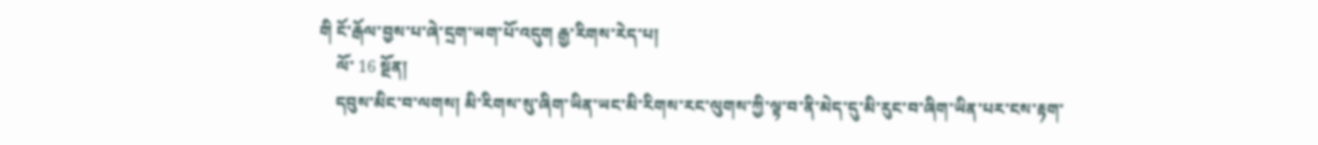གི ངོ་རྒོལ་བྱས་པ་ཞེ་དྲག་ཡག་པོ་འདུག རྒྱ་རིགས་རེད་པ།
    ལོ་ 16 སྔོན།
    དབུས་མིང་བ་ལགས། མི་རིགས་སུ་ཞིག་ཡིན་ཡང་མི་རིགས་རང་ལུགས་ཀྱི་ལྟ་བ་ནི་མེད་དུ་མི་རུང་བ་ཞིག་ཡིན་པར་ངས་རྟག་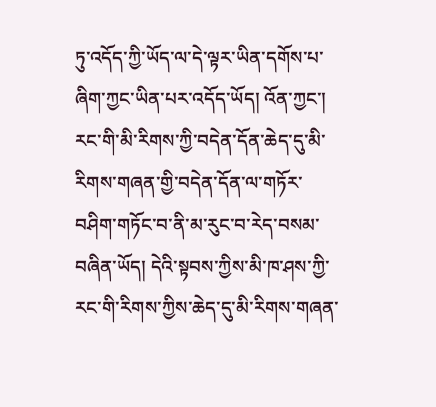ཏུ་འདོད་ཀྱི་ཡོད་ལ་དེ་ལྟར་ཡིན་དགོས་པ་ཞིག་ཀྱང་ཡིན་པར་འདོད་ཡོད། འོན་ཀྱང་། རང་གི་མི་རིགས་ཀྱི་བདེན་དོན་ཆེད་དུ་མི་རིགས་གཞན་གྱི་བདེན་དོན་ལ་གཏོར་བཤིག་གཏོང་བ་ནི་མ་རུང་བ་རེད་བསམ་བཞིན་ཡོད། དེའི་སྟབས་ཀྱིས་མི་ཁ་ཤས་ཀྱི་རང་གི་རིགས་ཀྱིས་ཆེད་དུ་མི་རིགས་གཞན་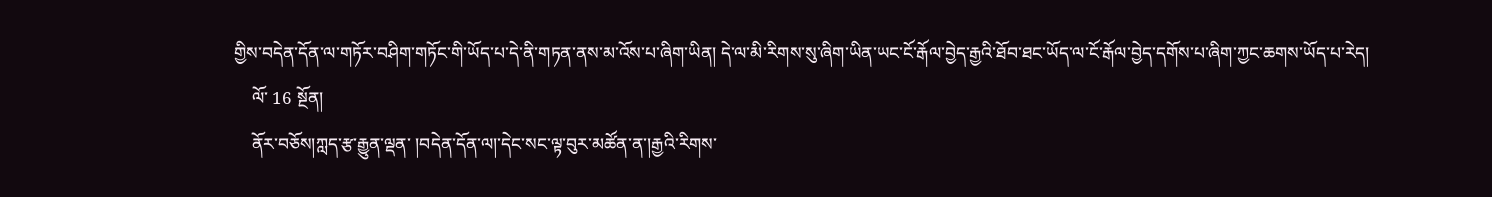གྱིས་བདེན་དོན་ལ་གཏོར་བཤིག་གཏོང་གི་ཡོད་པ་དེ་ནི་གཏན་ནས་མ་འོས་པ་ཞིག་ཡིན། དེ་ལ་མི་རིགས་སུ་ཞིག་ཡིན་ཡང་ངོ་རྒོལ་བྱེད་རྒྱའི་ཐོབ་ཐང་ཡོད་ལ་ངོ་རྒོལ་བྱེད་དགོས་པ་ཞིག་ཀྱང་ཆགས་ཡོད་པ་རེད།
    ལོ་ 16 སྔོན།
    ནོར་བཅོས།ཀླད་རྩ་རྒྱུན་ལྡན་ །བདེན་དོན་ལ།་དེང་སང་ལྟ་བུར་མཚོན་ན་།རྒྱའི་རིགས་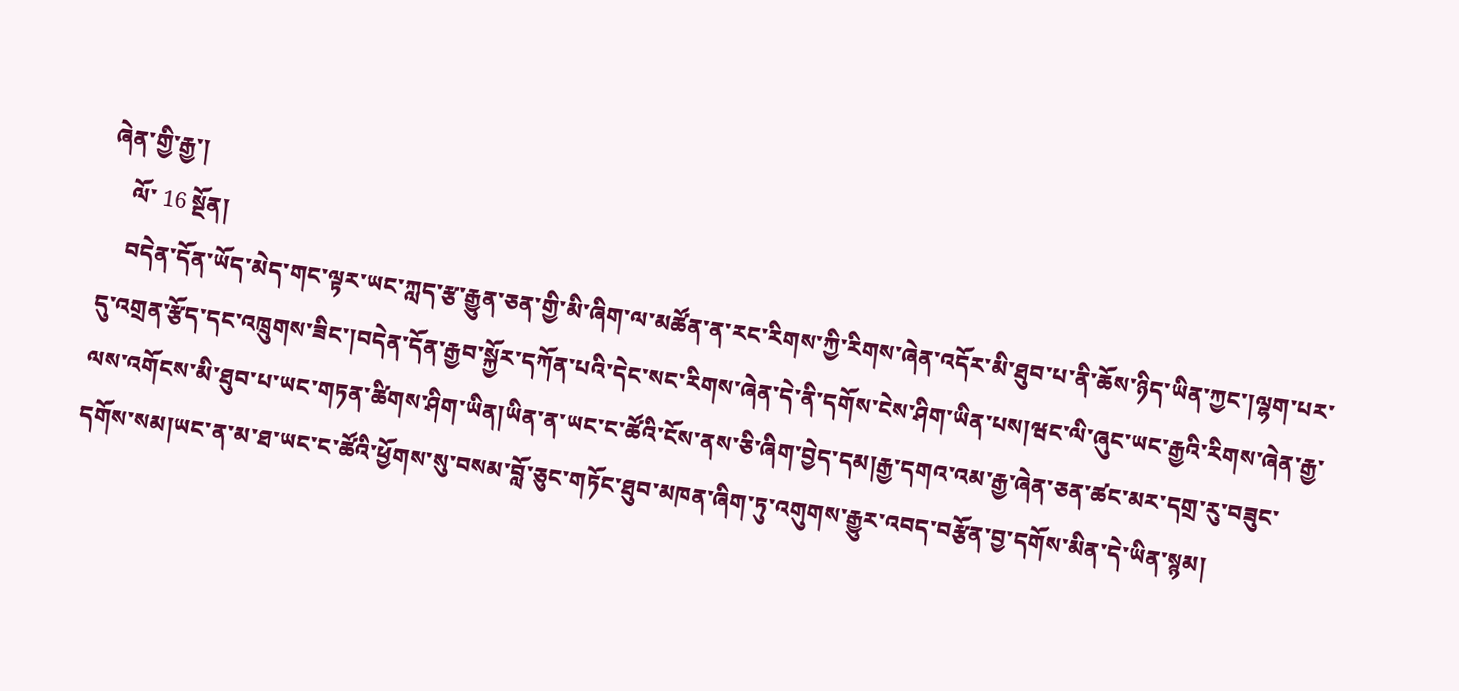ཞེན་གྱི་རྒྱ་།
    ལོ་ 16 སྔོན།
    བདེན་དོན་ཡོད་མེད་གང་ལྟར་ཡང་ཀླད་རྩ་རྒྱུན་ཅན་གྱི་མི་ཞིག་ལ་མཚོན་ན་རང་རིགས་ཀྱི་རིགས་ཞེན་འདོར་མི་ཐུབ་པ་ནི་ཆོས་ཉིད་ཡིན་ཀྱང་།ལྷག་པར་དུ་འགྲན་རྩོད་དང་འཁྲུགས་ཟིང་།བདེན་དོན་རྒྱབ་སྐྱོར་དཀོན་པའི་དེང་སང་རིགས་ཞེན་དེ་ནི་དགོས་ངེས་ཤིག་ཡིན་པས།ཝང་ལི་ཞུང་ཡང་རྒྱའི་རིགས་ཞེན་རྒྱ་ལས་འགོངས་མི་ཐུབ་པ་ཡང་གཏན་ཚིགས་ཤིག་ཡིན།ཡིན་ན་ཡང་ང་ཚོའི་ངོས་ནས་ཅི་ཞིག་བྱེད་དམ།རྒྱ་དགའ་འམ་རྒྱ་ཞེན་ཅན་ཚང་མར་དགྲ་རུ་བཟུང་དགོས་སམ།ཡང་ན་མ་ཐ་ཡང་ང་ཚོའི་ཕྱོགས་སུ་བསམ་བློ་ཅུང་གཏོང་ཐུབ་མཁན་ཞིག་ཏུ་འགུགས་རྒྱུར་འབད་བརྩོན་བྱ་དགོས་མིན་དེ་ཡིན་སྙམ།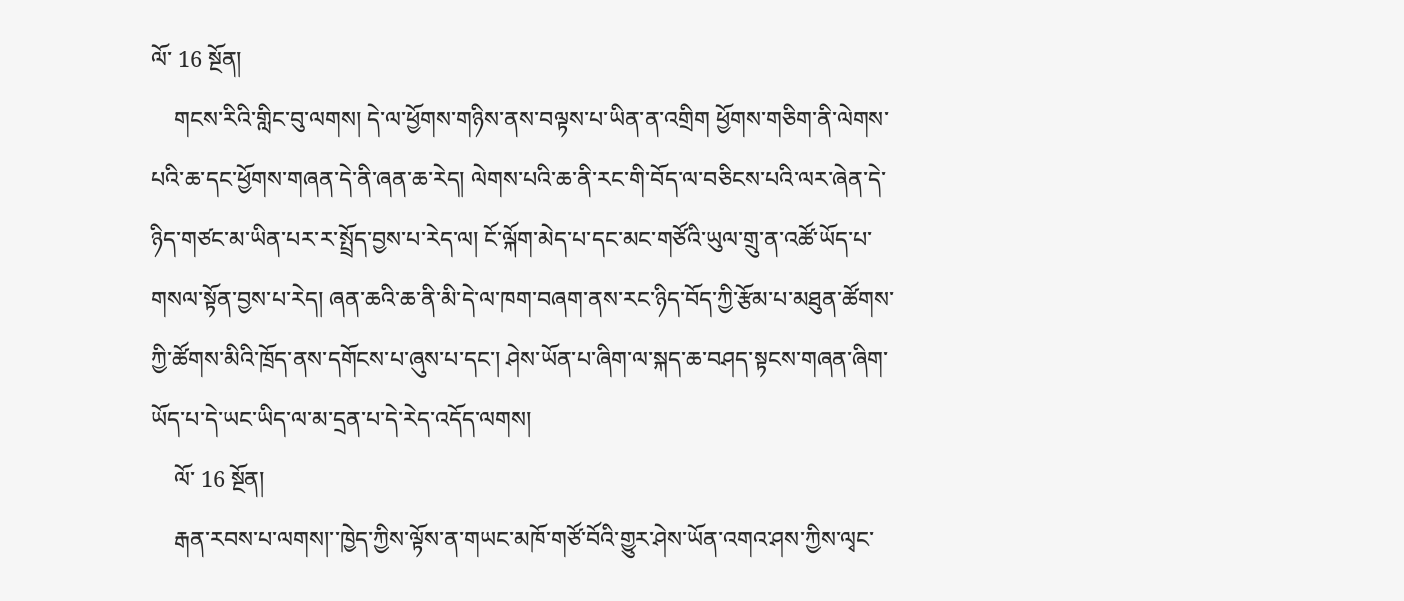ལོ་ 16 སྔོན།
    གངས་རིའི་གླིང་བུ་ལགས། དེ་ལ་ཕྱོགས་གཉིས་ནས་བལྟས་པ་ཡིན་ན་འགྲིག ཕྱོགས་གཅིག་ནི་ལེགས་པའི་ཆ་དང་ཕྱོགས་གཞན་དེ་ནི་ཞན་ཆ་རེད། ལེགས་པའི་ཆ་ནི་རང་གི་བོད་ལ་བཅིངས་པའི་ལར་ཞེན་དེ་ཉིད་གཙང་མ་ཡིན་པར་ར་སྤྲོད་བྱས་པ་རེད་ལ། ངོ་ལྐོག་མེད་པ་དང་མང་གཙོའི་ཡུལ་གྲུ་ན་འཚོ་ཡོད་པ་གསལ་སྟོན་བྱས་པ་རེད། ཞན་ཆའི་ཆ་ནི་མི་དེ་ལ་ཁག་བཞག་ནས་རང་ཉིད་བོད་ཀྱི་རྩོམ་པ་མཐུན་ཚོགས་ཀྱི་ཚོགས་མིའི་ཁྲོད་ནས་དགོངས་པ་ཞུས་པ་དང་། ཤེས་ཡོན་པ་ཞིག་ལ་སྐད་ཆ་བཤད་སྟངས་གཞན་ཞིག་ཡོད་པ་དེ་ཡང་ཡིད་ལ་མ་དྲན་པ་དེ་རེད་འདོད་ལགས།
    ལོ་ 16 སྔོན།
    རྒན་རབས་པ་ལགས།་་ཁྱེད་ཀྱིས་ལྟོས་ན་གཡང་མཁོ་གཙོ་བོའི་གྱུར་ཤེས་ཡོན་འགའ་ཤས་ཀྱིས་ལྭང་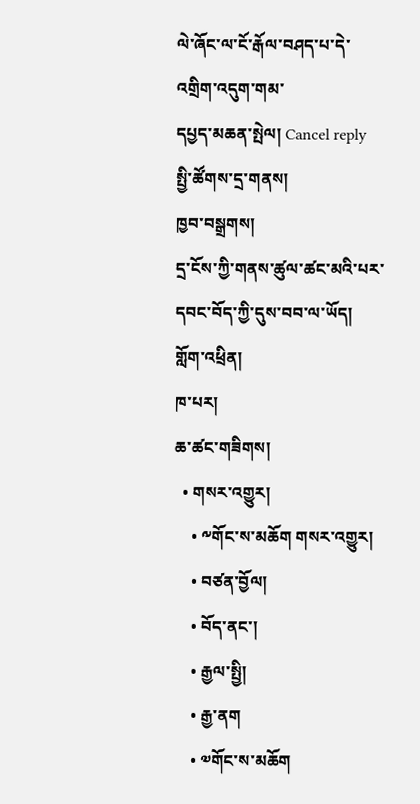ལེ་ཞོང་ལ་ངོ་རྒོལ་བཤད་པ་དེ་འགྲིག་འདུག་གམ་
དཔྱད་མཆན་སྤེལ། Cancel reply
སྤྱི་ཚོགས་དྲ་གནས།
ཁྱབ་བསྒྲགས།
དྲ་ངོས་ཀྱི་གནས་ཚུལ་ཚང་མའི་པར་དབང་བོད་ཀྱི་དུས་བབ་ལ་ཡོད།
གློག་འཕྲིན།
ཁ་པར།
ཆ་ཚང་གཟིགས།
  • གསར་འགྱུར།
    • ༸གོང་ས་མཆོག གསར་འགྱུར།
    • བཙན་བྱོལ།
    • བོད་ནང་།
    • རྒྱལ་སྤྱི།
    • རྒྱ་ནག
    • ༧གོང་ས་མཆོག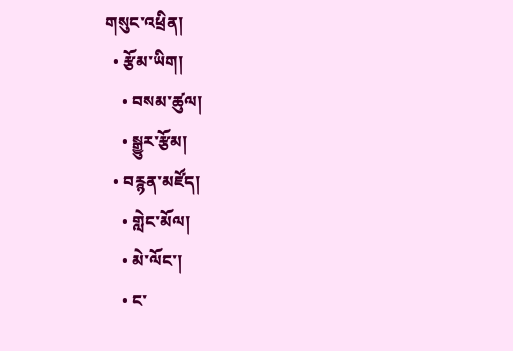གསུང་འཕྲིན།
  • རྩོམ་ཡིག།
    • བསམ་ཚུལ།
    • སྒྱུར་རྩོམ།
  • བརྙན་མཛོད།
    • གླེང་མོལ།
    • མེ་ལོང་།
    • ང་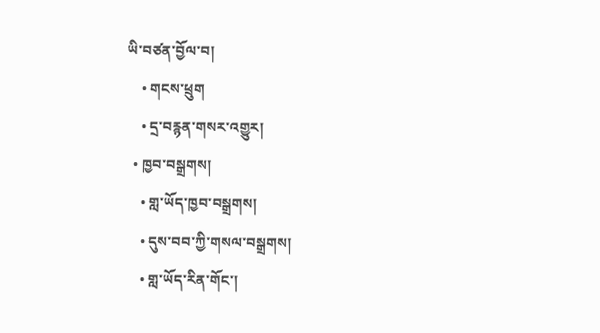ཡི་བཙན་བྱོལ་བ།
    • གངས་ཕྲུག
    • དྲ་བརྙན་གསར་འགྱུར།
  • ཁྱབ་བསྒྲགས།
    • གླ་ཡོད་ཁྱབ་བསྒྲགས།
    • དུས་བབ་ཀྱི་གསལ་བསྒྲགས།
    • གླ་ཡོད་རིན་གོང་།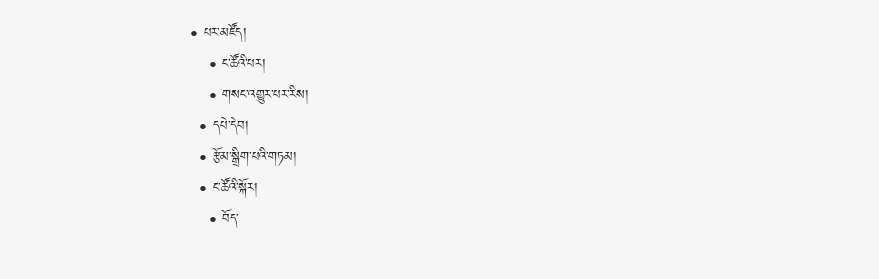• པར་མཛོད།
    • ང་ཚོའི་པར།
    • གསང་འགྱུར་པར་རིས།
  • དཔེ་དེབ།
  • རྩོམ་སྒྲིག་པའི་གཏམ།
  • ང་ཚོའི་སྐོར།
    • བོད་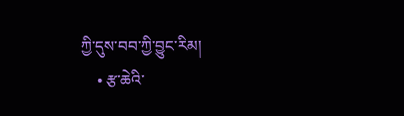ཀྱི་དུས་བབ་ཀྱི་བྱུང་རིམ།
    • རྩ་ཆེའི་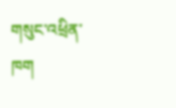གསུང་འཕྲིན་ཁག